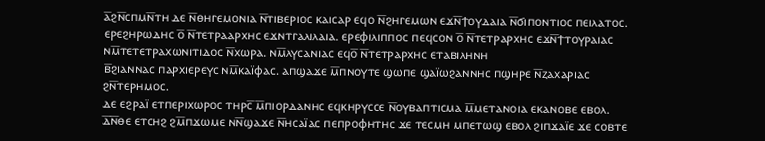ⲁ̅ϩⲛ̅ⲥⲡⲙⲛ̅ⲧⲏ ⲇⲉ ⲛ̅ⲑⲏⲅⲉⲙⲟⲛⲓⲁ ⲛ̅ⲧⲓⲃⲉⲣⲓⲟⲥ ⲕⲁⲓⲥⲁⲣ ⲉϥⲟ ⲛ̅ϩⲏⲅⲉⲙⲱⲛ ⲉϫⲛ̅ϯⲟⲩⲇⲁⲓⲁ ⲛ̅ϭⲓⲡⲟⲛⲧⲓⲟⲥ ⲡⲉⲓⲗⲁⲧⲟⲥ. ⲉⲣⲉϩⲏⲣⲱⲇⲏⲥ ⲟ̅ ⲛ̅ⲧⲉⲧⲣⲁⲁⲣⲭⲏⲥ ⲉϫⲛⲧⲅⲁⲗⲓⲗⲁⲓⲁ. ⲉⲣⲉⲫⲓⲗⲓⲡⲡⲟⲥ ⲡⲉϥⲥⲟⲛ ⲟ̅ ⲛ̅ⲧⲉⲧⲣⲁⲣⲭⲏⲥ ⲉϫⲛ̅ϯⲧⲟⲩⲣⲁⲓⲁⲥ ⲛⲙ̅ⲧⲉⲧⲉⲧⲣⲁⲭⲱⲛⲓⲧⲓⲇⲟⲥ ⲛ̅ⲭⲱⲣⲁ. ⲛⲙ̅ⲗⲩⲥⲁⲛⲓⲁⲥ ⲉϥⲟ̅ ⲛ̅ⲧⲉⲧⲣⲁⲣⲭⲏⲥ ⲉⲧⲁⲃⲓⲗⲏⲛⲏ
ⲃ̅ϩⲓⲁⲛⲛⲁⲥ ⲡⲁⲣⲭⲓⲉⲣⲉⲩⲥ ⲛⲙ̅ⲕⲁⲓ̈ⲫⲁⲥ. ⲁⲡϣⲁϫⲉ ⲙ̅ⲡⲛⲟⲩⲧⲉ ϣⲱⲡⲉ ϣⲁⲓ̈ⲱϩⲁⲛⲛⲏⲥ ⲡϣⲏⲣⲉ ⲛ̅ⲍⲁⲭⲁⲣⲓⲁⲥ ϩⲛ̅ⲧⲉⲣⲏⲙⲟⲥ.
ⲇⲉ ⲉϩⲣⲁⲓ̈ ⲉⲧⲡⲉⲣⲓⲭⲱⲣⲟⲥ ⲧⲏⲣⲥ̅ ⲙ̅ⲡⲓⲟⲣⲇⲁⲛⲏⲥ ⲉϥⲕⲏⲣⲩⲥⲥⲉ ⲛ̅ⲟⲩⲃⲁⲡⲧⲓⲥⲙⲁ ⲙ̅ⲙⲉⲧⲁⲛⲟⲓⲁ ⲉⲕⲁⲛⲟⲃⲉ ⲉⲃⲟⲗ.
ⲇ̅ⲛ̅ⲑⲉ ⲉⲧⲥⲏϩ ϩⲙ̅ⲡϫⲱⲙⲉ ⲛⲛ̅ϣⲁϫⲉ ⲛ̅ⲏⲥⲁⲓ̈ⲁⲥ ⲡⲉⲡⲣⲟⲫⲏⲧⲏⲥ ϫⲉ ⲧⲉⲥⲙⲏ ⲙⲡⲉⲧⲱϣ ⲉⲃⲟⲗ ϩⲓⲡϫⲁⲓ̈ⲉ ϫⲉ ⲥⲟⲃⲧⲉ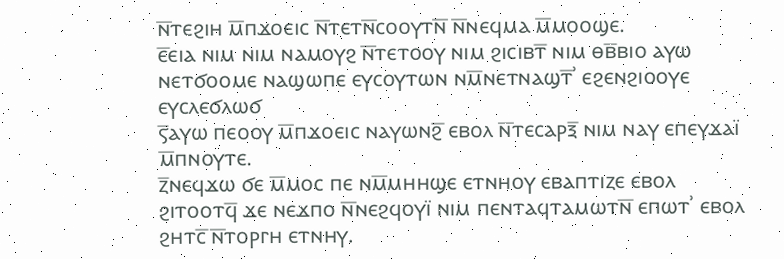ⲛ̅ⲧⲉϩⲓⲏ ⲙ̅ⲡϫⲟⲉⲓⲥ ⲛ̅ⲧⲉⲧⲛ̅ⲥⲟⲟⲩⲧⲛ̅ ⲛ̅ⲛⲉϥⲙⲁ ⲙ̅ⲙⲟⲟϣⲉ.
ⲉ̅ⲉⲓⲁ ⲛⲓⲙ ⲛⲓⲙ ⲛⲁⲙⲟⲩϩ ⲛ̅ⲧⲉⲧⲟⲟⲩ ⲛⲓⲙ ϩⲓⲥⲓⲃⲧ̅ ⲛⲓⲙ ⲑⲃ̅ⲃⲓⲟ ⲁⲩⲱ ⲛⲉⲧϭⲟⲟⲙⲉ ⲛⲁϣⲱⲡⲉ ⲉⲩⲥⲟⲩⲧⲱⲛ ⲛⲙ̅ⲛⲉⲧⲛⲁϣⲧ̅ʾ ⲉϩⲉⲛϩⲓⲟⲟⲩⲉ ⲉⲩⲥⲗⲉϭⲗⲱϭ
ⲋ̅ⲁⲩⲱ ⲡⲉⲟⲟⲩ ⲙ̅ⲡϫⲟⲉⲓⲥ ⲛⲁⲩⲱⲛϩ̅ ⲉⲃⲟⲗ ⲛ̅ⲧⲉⲥⲁⲣⲝ̅ ⲛⲓⲙ ⲛⲁⲩ ⲉⲡⲉⲩϫⲁⲓ̈ ⲙ̅ⲡⲛⲟⲩⲧⲉ.
ⲍ̅ⲛⲉϥϫⲱ ϭⲉ ⲙ̅ⲙⲟⲥ ⲡⲉ ⲛⲙ̅ⲙⲏⲏϣⲉ ⲉⲧⲛⲏⲟⲩ ⲉⲃⲁⲡⲧⲓⲍⲉ ⲉⲃⲟⲗ ϩⲓⲧⲟⲟⲧϥ̅ ϫⲉ ⲛⲉϫⲡⲟ ⲛ̅ⲛⲉϩϥⲟⲩⲓ̈ ⲛⲓⲙ ⲡⲉⲛⲧⲁϥⲧⲁⲙⲱⲧⲛ̅ ⲉⲡⲱⲧʾ ⲉⲃⲟⲗ ϩⲏⲧⲥ̅ ⲛ̅ⲧⲟⲣⲅⲏ ⲉⲧⲛⲏⲩ.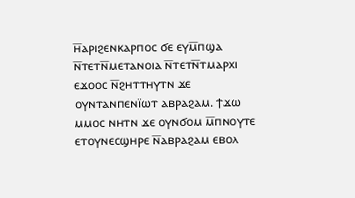ⲏ̅ⲁⲣⲓϩⲉⲛⲕⲁⲣⲡⲟⲥ ϭⲉ ⲉⲩⲙ̅ⲡϣⲁ ⲛ̅ⲧⲉⲧⲛ̅ⲙⲉⲧⲁⲛⲟⲓⲁ ⲛ̅ⲧⲉⲧⲛ̅ⲧⲙⲁⲣⲭⲓ ⲉϫⲟⲟⲥ ⲛ̅ϩⲏⲧⲧⲏⲩⲧⲛ ϫⲉ ⲟⲩⲛⲧⲁⲛⲡⲉⲛⲓ̈ⲱⲧ ⲁⲃⲣⲁϩⲁⲙ. ϯϫⲱ ⲙⲙⲟⲥ ⲛⲏⲧⲛ ϫⲉ ⲟⲩⲛϭⲟⲙ ⲙ̅ⲡⲛⲟⲩⲧⲉ ⲉⲧⲟⲩⲛⲉⲥϣⲏⲣⲉ ⲛ̅ⲁⲃⲣⲁϩⲁⲙ ⲉⲃⲟⲗ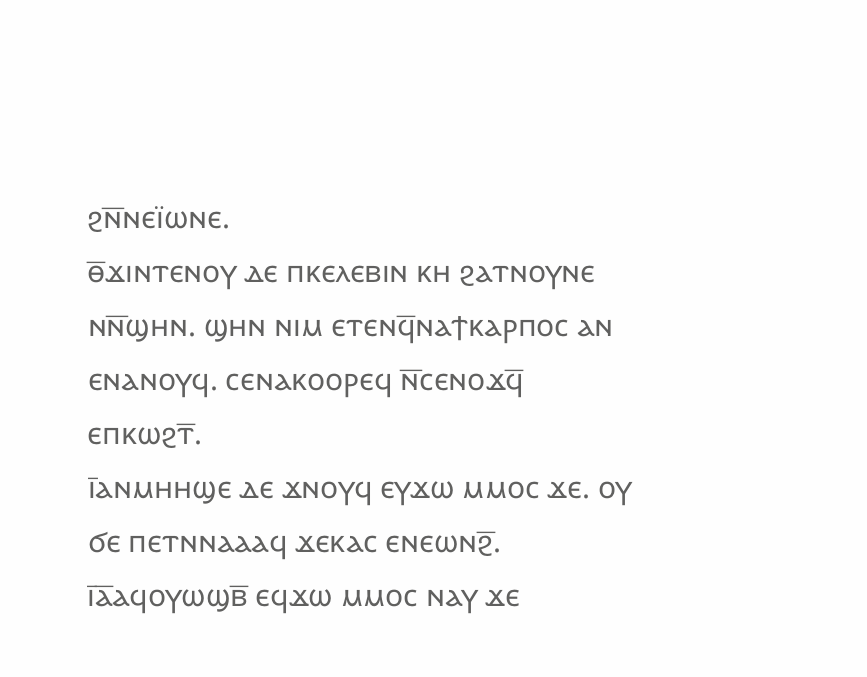ϩⲛ̅ⲛⲉⲓ̈ⲱⲛⲉ.
ⲑ̅ϫⲓⲛⲧⲉⲛⲟⲩ ⲇⲉ ⲡⲕⲉⲗⲉⲃⲓⲛ ⲕⲏ ϩⲁⲧⲛⲟⲩⲛⲉ ⲛⲛ̅ϣⲏⲛ. ϣⲏⲛ ⲛⲓⲙ ⲉⲧⲉⲛϥ̅ⲛⲁϯⲕⲁⲣⲡⲟⲥ ⲁⲛ ⲉⲛⲁⲛⲟⲩϥ. ⲥⲉⲛⲁⲕⲟⲟⲣⲉϥ ⲛ̅ⲥⲉⲛⲟϫϥ̅ ⲉⲡⲕⲱϩⲧ̅.
ⲓ̅ⲁⲛⲙⲏⲏϣⲉ ⲇⲉ ϫⲛⲟⲩϥ ⲉⲩϫⲱ ⲙⲙⲟⲥ ϫⲉ. ⲟⲩ ϭⲉ ⲡⲉⲧⲛⲛⲁⲁⲁϥ ϫⲉⲕⲁⲥ ⲉⲛⲉⲱⲛϩ̅.
ⲓ̅ⲁ̅ⲁϥⲟⲩⲱϣⲃ̅ ⲉϥϫⲱ ⲙⲙⲟⲥ ⲛⲁⲩ ϫⲉ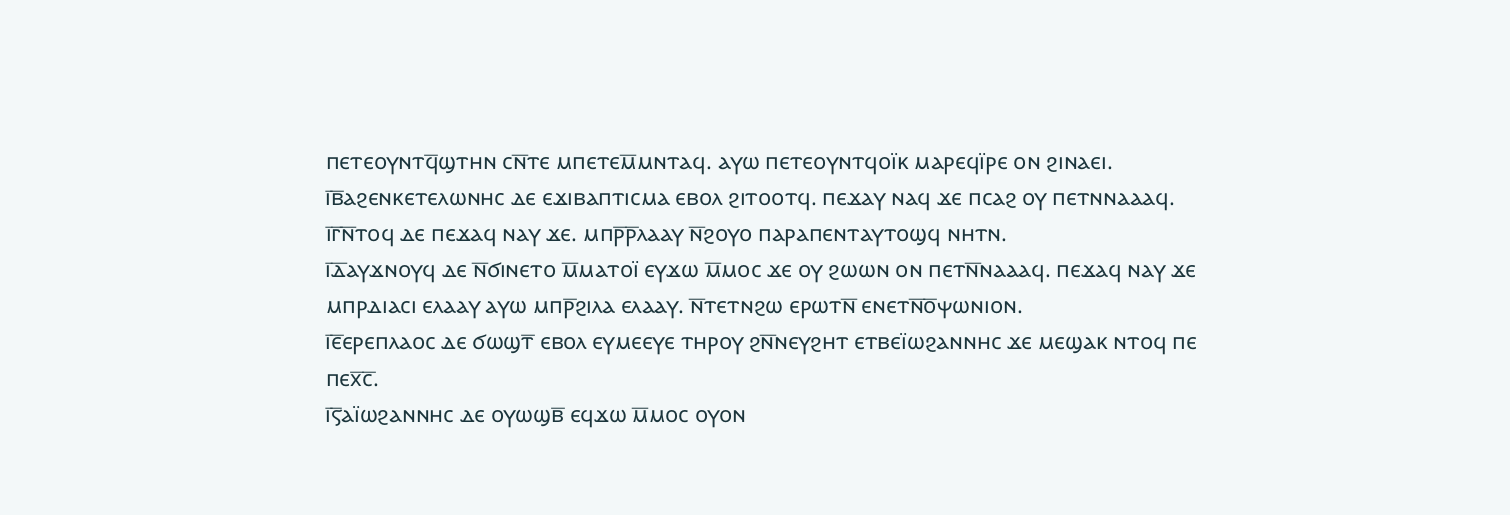ⲡⲉⲧⲉⲟⲩⲛⲧϥ̅ϣⲧⲏⲛ ⲥⲛ̅ⲧⲉ ⲙⲡⲉⲧⲉⲙ̅ⲙⲛⲧⲁϥ. ⲁⲩⲱ ⲡⲉⲧⲉⲟⲩⲛⲧϥⲟⲓ̈ⲕ ⲙⲁⲣⲉϥⲓ̈ⲣⲉ ⲟⲛ ϩⲓⲛⲁⲉⲓ.
ⲓ̅ⲃ̅ⲁϩⲉⲛⲕⲉⲧⲉⲗⲱⲛⲏⲥ ⲇⲉ ⲉϫⲓⲃⲁⲡⲧⲓⲥⲙⲁ ⲉⲃⲟⲗ ϩⲓⲧⲟⲟⲧϥ. ⲡⲉϫⲁⲩ ⲛⲁϥ ϫⲉ ⲡⲥⲁϩ ⲟⲩ ⲡⲉⲧⲛⲛⲁⲁⲁϥ.
ⲓ̅ⲅ̅ⲛ̅ⲧⲟϥ ⲇⲉ ⲡⲉϫⲁϥ ⲛⲁⲩ ϫⲉ. ⲙⲡⲣ̅ⲣ̅ⲗⲁⲁⲩ ⲛ̅ϩⲟⲩⲟ ⲡⲁⲣⲁⲡⲉⲛⲧⲁⲩⲧⲟϣϥ ⲛⲏⲧⲛ.
ⲓ̅ⲇ̅ⲁⲩϫⲛⲟⲩϥ ⲇⲉ ⲛ̅ϭⲓⲛⲉⲧⲟ ⲙ̅ⲙⲁⲧⲟⲓ̈ ⲉⲩϫⲱ ⲙ̅ⲙⲟⲥ ϫⲉ ⲟⲩ ϩⲱⲱⲛ ⲟⲛ ⲡⲉⲧⲛ̅ⲛⲁⲁⲁϥ. ⲡⲉϫⲁϥ ⲛⲁⲩ ϫⲉ ⲙⲡⲣⲇⲓⲁⲥⲓ ⲉⲗⲁⲁⲩ ⲁⲩⲱ ⲙⲡⲣ̅ϩⲓⲗⲁ ⲉⲗⲁⲁⲩ. ⲛ̅ⲧⲉⲧⲛϩⲱ ⲉⲣⲱⲧⲛ̅ ⲉⲛⲉⲧⲛ̅ⲟ̅ⲯⲱⲛⲓⲟⲛ.
ⲓ̅ⲉ̅ⲉⲣⲉⲡⲗⲁⲟⲥ ⲇⲉ ϭⲱϣⲧ̅ ⲉⲃⲟⲗ ⲉⲩⲙⲉⲉⲩⲉ ⲧⲏⲣⲟⲩ ϩⲛ̅ⲛⲉⲩϩⲏⲧ ⲉⲧⲃⲉⲓ̈ⲱϩⲁⲛⲛⲏⲥ ϫⲉ ⲙⲉϣⲁⲕ ⲛⲧⲟϥ ⲡⲉ ⲡⲉⲭ̅ⲥ̅.
ⲓ̅ⲋ̅ⲁⲓ̈ⲱϩⲁⲛⲛⲏⲥ ⲇⲉ ⲟⲩⲱϣⲃ̅ ⲉϥϫⲱ ⲙ̅ⲙⲟⲥ ⲟⲩⲟⲛ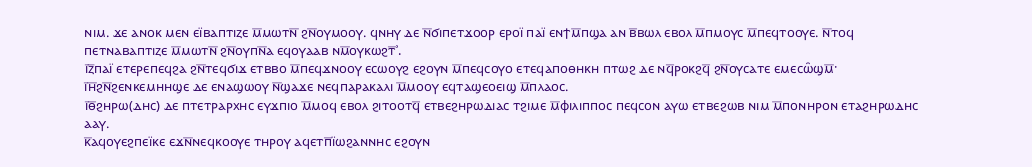ⲛⲓⲙ. ϫⲉ ⲁⲛⲟⲕ ⲙⲉⲛ ⲉⲓ̈ⲃⲁⲡⲧⲓⲍⲉ ⲙ̅ⲙⲱⲧⲛ̅ ϩⲛ̅ⲟⲩⲙⲟⲟⲩ. ϥⲛⲏⲩ ⲇⲉ ⲛ̅ϭⲓⲡⲉⲧϫⲟⲟⲣ ⲉⲣⲟⲓ̈ ⲡⲁⲓ̈ ⲉⲛϯⲙ̅ⲡϣⲁ ⲁⲛ ⲃ̅ⲃⲱⲗ ⲉⲃⲟⲗ ⲙ̅ⲡⲙⲟⲩⲥ ⲙ̅ⲡⲉϥⲧⲟⲟⲩⲉ. ⲛ̅ⲧⲟϥ ⲡⲉⲧⲛⲁⲃⲁⲡⲧⲓⲍⲉ ⲙ̅ⲙⲱⲧⲛ̅ ϩⲛ̅ⲟⲩⲡⲛ̅ⲁ ⲉϥⲟⲩⲁⲁⲃ ⲛⲙ̅ⲟⲩⲕⲱϩⲧ̅ʾ.
ⲓ̅ⲍ̅ⲡⲁⲓ̈ ⲉⲧⲉⲣⲉⲡⲉϥϩⲁ ϩⲛ̅ⲧⲉϥϭⲓϫ ⲉⲧⲃⲃⲟ ⲙ̅ⲡⲉϥϫⲛⲟⲟⲩ ⲉⲥⲱⲟⲩϩ ⲉϩⲟⲩⲛ ⲙ̅ⲡⲉϥⲥⲟⲩⲟ ⲉⲧⲉϥⲁⲡⲟⲑⲏⲕⲏ ⲡⲧⲱϩ ⲇⲉ ⲛϥ̅ⲣⲟⲕϩϥ̅ ϩⲛ̅ⲟⲩⲥⲁⲧⲉ ⲉⲙⲉⲥⲱ̑ϣⲙ̅·
ⲓ̅ⲏ̅ϩⲛ̅ϩⲉⲛⲕⲉⲙⲏⲏϣⲉ ⲇⲉ ⲉⲛⲁϣⲱⲟⲩ ⲛ̅ϣⲁϫⲉ ⲛⲉϥⲡⲁⲣⲁⲕⲁⲗⲓ ⲙ̅ⲙⲟⲟⲩ ⲉϥⲧⲁϣⲉⲟⲉⲓϣ ⲙ̅ⲡⲗⲁⲟⲥ.
ⲓ̅ⲑ̅ϩⲏⲣⲱ(ⲇⲏⲥ) ⲇⲉ ⲡⲧⲉⲧⲣⲁⲣⲭⲏⲥ ⲉⲩϫⲡⲓⲟ ⲙ̅ⲙⲟϥ ⲉⲃⲟⲗ ϩⲓⲧⲟⲟⲧϥ̅ ⲉⲧⲃⲉϩⲏⲣⲱⲇⲓⲁⲥ ⲧϩⲓⲙⲉ ⲙ̅ⲫⲓⲗⲓⲡⲡⲟⲥ ⲡⲉϥⲥⲟⲛ ⲁⲩⲱ ⲉⲧⲃⲉϩⲱⲃ ⲛⲓⲙ ⲙ̅ⲡⲟⲛⲏⲣⲟⲛ ⲉⲧⲁϩⲏⲣⲱⲇⲏⲥ ⲁⲁⲩ.
ⲕ̅ⲁϥⲟⲩⲉϩⲡⲉⲓ̈ⲕⲉ ⲉϫⲛ̅ⲛⲉϥⲕⲟⲟⲩⲉ ⲧⲏⲣⲟⲩ ⲁϥⲉⲧⲡ̅ⲓ̈ⲱϩⲁⲛⲛⲏⲥ ⲉϩⲟⲩⲛ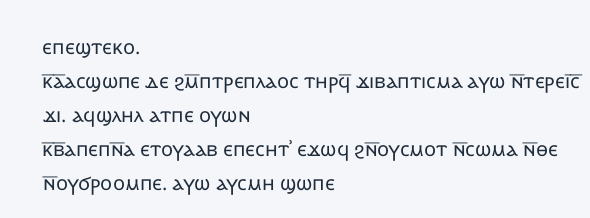ⲉⲡⲉϣⲧⲉⲕⲟ.
ⲕ̅ⲁ̅ⲁⲥϣⲱⲡⲉ ⲇⲉ ϩⲙ̅ⲡⲧⲣⲉⲡⲗⲁⲟⲥ ⲧⲏⲣϥ̅ ϫⲓⲃⲁⲡⲧⲓⲥⲙⲁ ⲁⲩⲱ ⲛ̅ⲧⲉⲣⲉⲓ̅ⲥ̅ ϫⲓ. ⲁϥϣⲗⲏⲗ ⲁⲧⲡⲉ ⲟⲩⲱⲛ
ⲕ̅ⲃ̅ⲁⲡⲉⲡⲛ̅ⲁ ⲉⲧⲟⲩⲁⲁⲃ ⲉⲡⲉⲥⲏⲧʾ ⲉϫⲱϥ ϩⲛ̅ⲟⲩⲥⲙⲟⲧ ⲛ̅ⲥⲱⲙⲁ ⲛ̅ⲑⲉ ⲛ̅ⲟⲩϭⲣⲟⲟⲙⲡⲉ. ⲁⲩⲱ ⲁⲩⲥⲙⲏ ϣⲱⲡⲉ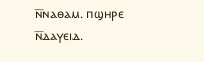ⲛ̅ⲛⲁⲑⲁⲙ. ⲡϣⲏⲣⲉ ⲛ̅ⲇⲁⲩⲉⲓⲇ.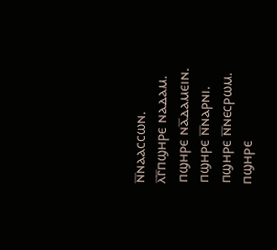ⲛ̅ⲛⲁⲁⲥⲥⲱⲛ.
ⲗ̅ⲅ̅ⲡϣⲏⲣⲉ ⲛⲁⲇⲁⲙ. ⲡϣⲏⲣⲉ ⲛⲁ̅ⲇⲁⲙⲉⲓⲛ. ⲡϣⲏⲣⲉ ⲛ̅ⲛⲁⲣⲛⲓ. ⲡϣⲏⲣⲉ ⲛ̅ⲛⲉⲥⲣⲱⲙ. ⲡϣⲏⲣⲉ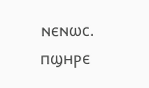ⲛⲉⲛⲱⲥ. ⲡϣⲏⲣⲉ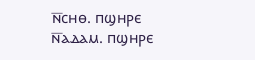ⲛ̅ⲥⲏⲑ. ⲡϣⲏⲣⲉ ⲛ̅ⲁⲇⲁⲙ. ⲡϣⲏⲣⲉ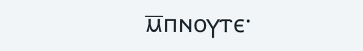ⲙ̅ⲡⲛⲟⲩⲧⲉ·